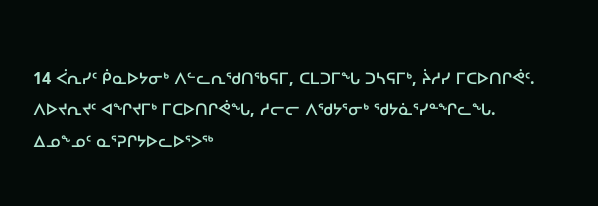14 ᐹᕆᓯᑦ ᑮᓇᐅᔭᓂᒃ ᐱᓪᓚᕆᖁᑎᖃᕋᒥ, ᑕᒪᑐᒥᖓ ᑐᓴᕋᒥᒃ, ᔩᓱᓯ ᒥᑕᐅᑎᒋᕚᑦ.
ᐱᐅᔪᕆᔪᑦ ᐊᖏᔪᒥᒃ ᒥᑕᐅᑎᒋᕚᖓ, ᓱᓕᓕ ᐱᖁᔭᕐᓂᒃ ᖁᔭᓈᕐᓯᓐᖏᓚᖓ.
ᐃᓄᖕᓄᑦ ᓇᕐᕈᒋᔭᐅᓚᐅᕐᐳᖅ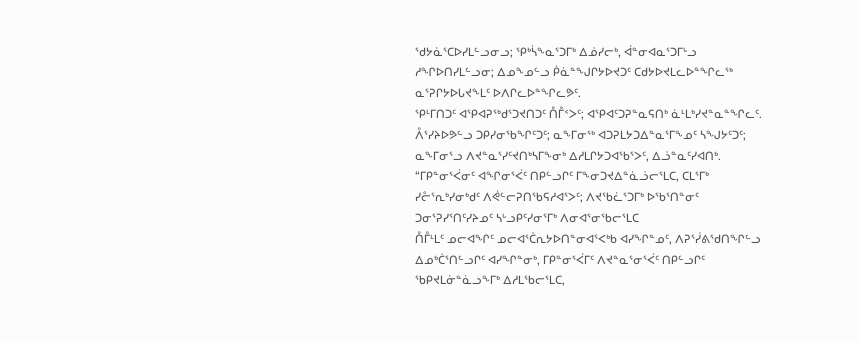ᖁᔭᓈᕐᑕᐅᓯᒪᓪᓗᓂᓗ; ᕿᒃᓵᖕᓇᕐᑐᒥᒃ ᐃᓅᓯᓕᒃ, ᐋᓐᓂᐊᓇᕐᑐᒥᒡᓗ ᓱᖏᐅᑎᓯᒪᓪᓗᓂ; ᐃᓄᖕᓄᓪᓗ ᑮᓈᓐᖑᒋᔭᐅᔪᑐᑦ ᑕᑯᔭᐅᔪᒪᓚᐅᓐᖏᓚᖅ ᓇᕐᕈᒋᔭᐅᒐᔪᖕᒪᑦ ᐅᐱᒋᓚᐅᓐᖏᓚᕗᑦ.
ᕿᒻᒥᑎᑐᑦ ᐊᕿᐊᕈᖅᑯᕐᑐᔪᑎᑐᑦ ᑍᒤᑉᐳᑦ; ᐊᕿᐊᑦᑐᕈᓐᓇᕋᑎᒃ ᓈᒻᒪᒃᓯᔪᓐᓇᓐᖏᓚᑦ. ᐰᕐᓯᔨᐅᕗᓪᓗ ᑐᑭᓯᓂᖃᖏᑦᑐᑦ; ᓇᖕᒥᓂᖅ ᐊᑐᕈᒪᔭᑐᐃᓐᓇᕐᒥᖕᓄᑦ ᓴᖑᔭᑦᑐᑦ; ᓇᖕᒥᓂᕐᓗ ᐱᔪᓐᓇᕐᓯᑦᔪᑎᒃᓴᒥᖕᓂᒃ ᐃᓱᒪᒋᔭᑐᐊᖃᕐᐳᑦ, ᐃᓘᓐᓇᑦᓯᐊᑎᒃ.
“ᒥᑭᓐᓂᕐᐹᓂᑦ ᐊᖏᓂᕐᐹᑦ ᑎᑭᓪᓗᒋᑦ ᒥᖕᓂᑐᔪᐃᓐᓈᓘᓕᕐᒪᑕ, ᑕᒪᕐᒥᒃ ᓯᓔᕐᕆᒃᓯᓂᒃᑯᑦ ᐱᕚᓪᓕᕈᑎᖃᕋᓱᐊᕐᐳᑦ; ᐱᔪᖃᓛᕐᑐᒥᒃ ᐅᖃᕐᑎᓐᓂᑦ ᑐᓂᕐᕈᓯᕐᑎᑦᓯᔨᓄᑦ ᓴᒡᓗᑭᑦᓯᓂᕐᒥᒃ ᐱᓂᐊᕐᓂᖃᓕᕐᒪᑕ
ᑍᒤᒻᒪᑦ ᓄᓕᐊᖏᑦ ᓄᓕᐊᕐᑖᕆᔭᐅᑎᓐᓂᐊᕐᐸᒃᑲ ᐊᓯᖏᓐᓄᑦ, ᐱᕈᕐᓰᕕᖁᑎᖏᓪᓗ ᐃᓄᒃᑖᕐᑎᓪᓗᒋᑦ ᐊᓯᖏᓐᓂᒃ, ᒥᑭᓐᓂᕐᐹᒥᑦ ᐱᔪᓐᓇᕐᓂᕐᐹᑦ ᑎᑭᓪᓗᒋᑦ ᖃᑭᔪᒪᓃᓐᓈᓗᖕᒥᒃ ᐃᓱᒪᖃᓕᕐᒪᑕ,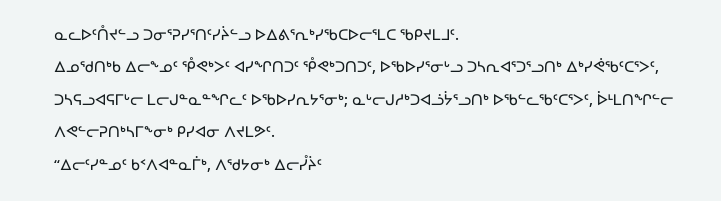ᓇᓚᐅᑦᑍᔪᓪᓗ ᑐᓂᕐᕈᓯᕐᑎᑦᓯᔩᓪᓗ ᐅᐃᕕᕐᕆᒃᓯᖃᑕᐅᓕᕐᒪᑕ ᖃᑭᔪᒪᒧᑦ.
ᐃᓄᖁᑎᒃᑲ ᐃᓕᖕᓄᑦ ᕾᕙᒃᐳᑦ ᐊᓯᖏᑎᑐᑦ ᕾᕙᒃᑐᑎᑐᑦ, ᐅᖃᐅᓯᕐᓂᒡᓗ ᑐᓴᕆᐊᕐᑐᕐᓗᑎᒃ ᐃᒃᓯᕚᖃᑦᑕᕐᐳᑦ, ᑐᓴᕋᓗᐊᕋᒥᒡᓕ ᒪᓕᒍᓐᓇᓐᖏᓚᑦ ᐅᖃᐅᓯᕆᔭᕐᓂᒃ; ᓇᒡᓕᒍᓱᒃᑐᐊᓘᔮᕐᓗᑎᒃ ᐅᖃᓪᓚᖃᑦᑕᕐᐳᑦ, ᐆᒻᒪᑎᖏᓪᓕ ᐱᕙᓪᓕᕈᑎᒃᓴᒥᖕᓂᒃ ᑭᓯᐊᓂ ᐱᔪᒪᕗᑦ.
“ᐃᓕᑦᓯᓐᓄᑦ ᑲᑉᐱᐊᓐᓇᒦᒃ, ᐱᖁᔭᓂᒃ ᐃᓕᓮᔩᑦ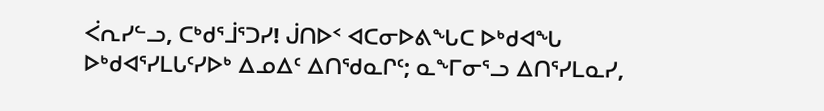ᐹᕆᓯᓪᓗ, ᑕᒃᑯᕐᒨᕐᑐᓯ! ᒎᑎᐅᑉ ᐊᑕᓂᐅᕕᖓᑕ ᐅᒃᑯᐊᖓ ᐅᒃᑯᐊᕐᓯᒪᒐᑦᓯᐅᒃ ᐃᓄᐃᑦ ᐃᑎᖁᓇᒋᑦ; ᓇᖕᒥᓂᕐᓗ ᐃᑎᕐᓯᒪᓇᓯ,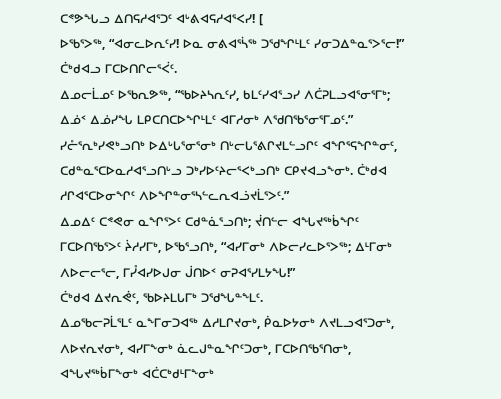ᑕᕝᕗᖓᓗ ᐃᑎᕋᓱᐊᕐᑐᑦ ᐊᒡᕕᐊᕋᓱᐊᕐᐸᓯ! [
ᐅᖃᕐᐳᖅ, “ᐊᓂᓚᐅᕆᑦᓯ! ᐅᓇ ᓂᕕᐊᕐᓵᖅ ᑐᖁᖏᒻᒪᑦ ᓯᓂᑐᐃᓐᓇᕐᐳᕐᓕ!” ᑖᒃᑯᐊᓗ ᒥᑕᐅᑎᒋᓕᕐᐹᑦ.
ᐃᓄᓕᒫᓄᑦ ᐅᖃᕆᕗᖅ, “ᖃᐅᔨᓴᕆᑦᓯ, ᑲᒪᑦᓯᐊᕐᓗᓯ ᐱᑖᕈᒪᓗᐊᕐᓂᕐᒥᒃ; ᐃᓅᑉ ᐃᓅᓯᖓ ᒪᑭᑕᑎᑕᐅᖏᒻᒪᑦ ᐊᒥᓱᓂᒃ ᐱᖁᑎᖃᕐᓂᕐᒥᓄᑦ.”
ᓯᓔᕐᕆᒃᓯᕙᒃᓗᑎᒃ ᐅᐃᒡᒐᕐᓂᕐᓂᒃ ᑎᒡᓕᒐᕐᕕᒋᔪᒪᓪᓗᒋᑦ ᐊᖏᕐᕋᖏᓐᓂᑦ, ᑕᑯᓐᓇᕐᑕᐅᓇᓱᐊᕐᓗᑎᒡᓗ ᑐᒃᓯᐅᑦᔨᓕᕐᐸᒃᓗᑎᒃ ᑕᑭᔪᐊᓗᖕᓂᒃ. ᑖᒃᑯᐊ ᓱᒋᐊᕐᑕᐅᓂᖏᑦ ᐱᐅᖏᓐᓂᕐᓴᓪᓚᕆᐊᓘᔪᒫᕐᐳᑦ.”
ᐃᓄᐃᑦ ᑕᕝᕙᓂ ᓇᖏᕐᐳᑦ ᑕᑯᓐᓈᕐᓗᑎᒃ; ᔫᑎᓪᓕ ᐊᖓᔪᖅᑳᖏᑦ ᒥᑕᐅᑎᖃᕐᐳᑦ ᔩᓱᓯᒥᒃ, ᐅᖃᕐᓗᑎᒃ, “ᐊᓯᒥᓂᒃ ᐱᐅᓕᓯᓚᐅᕐᐳᖅ; ᐃᒻᒥᓂᒃ ᐱᐅᓕᓕᕐᓕ, ᒥᓮᐊᓯᐅᒍᓂ ᒎᑎᐅᑉ ᓂᕈᐊᕐᓯᒪᔭᖓ!”
ᑖᒃᑯᐊ ᐃᔪᕆᕚᑦ, ᖃᐅᔨᒪᒐᒥᒃ ᑐᖁᖓᓐᖕᒪᑦ.
ᐃᓄᖃᓕᕈᒫᕐᒪᑦ ᓇᖕᒥᓂᑐᐊᖅ ᐃᓱᒪᒋᔪᓂᒃ, ᑮᓇᐅᔭᓂᒃ ᐱᔪᒪᓗᐊᕐᑐᓂᒃ, ᐱᐅᔪᕆᔪᓂᒃ, ᐊᓯᒥᖕᓂᒃ ᓈᓚᒍᓐᓇᖏᑦᑐᓂᒃ, ᒥᑕᐅᑎᖃᕐᑎᓂᒃ, ᐊᖓᔪᖅᑳᒥᖕᓂᒃ ᐊᑖᑕᒃᑯᒻᒥᖕᓂᒃ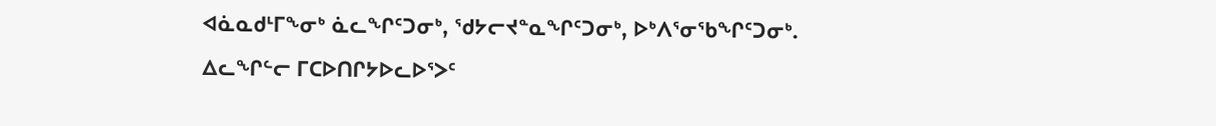ᐊᓈᓇᑯᒻᒥᖕᓂᒃ ᓈᓚᖏᑦᑐᓂᒃ, ᖁᔭᓕᔪᓐᓇᖏᑦᑐᓂᒃ, ᐅᒃᐱᕐᓂᖃᖏᑦᑐᓂᒃ.
ᐃᓚᖏᓪᓕ ᒥᑕᐅᑎᒋᔭᐅᓚᐅᕐᐳᑦ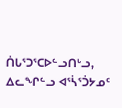ᑏᒐᕐᑐᕐᑕᐅᓪᓗᑎᒡᓗ, ᐃᓚᖏᓪᓗ ᐊᕐᓵᕐᑑᔭᓄᑦ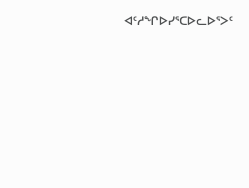ᐊᑦᓱᖏᐅᓯᕐᑕᐅᓚᐅᕐᐳᑦ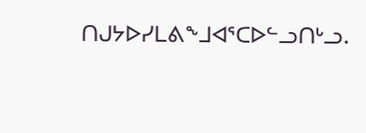ᑎᒍᔭᐅᓯᒪᕕᖕᒧᐊᕐᑕᐅᓪᓗᑎᒡᓗ.